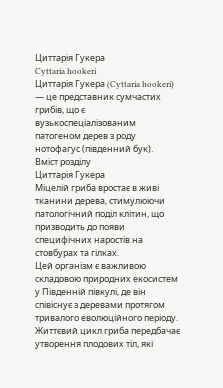Циттарія Гукера
Cyttaria hookeri
Циттарія Гукера (Cyttaria hookeri) — це представник сумчастих грибів, що є вузькоспеціалізованим патогеном дерев з роду нотофагус (південний бук).
Вміст розділу
Циттарія Гукера
Міцелій гриба вростає в живі тканини дерева, стимулюючи патологічний поділ клітин, що призводить до появи специфічних наростів на стовбурах та гілках.
Цей організм є важливою складовою природних екосистем у Південній півкулі, де він співіснує з деревами протягом тривалого еволюційного періоду.
Життєвий цикл гриба передбачає утворення плодових тіл, які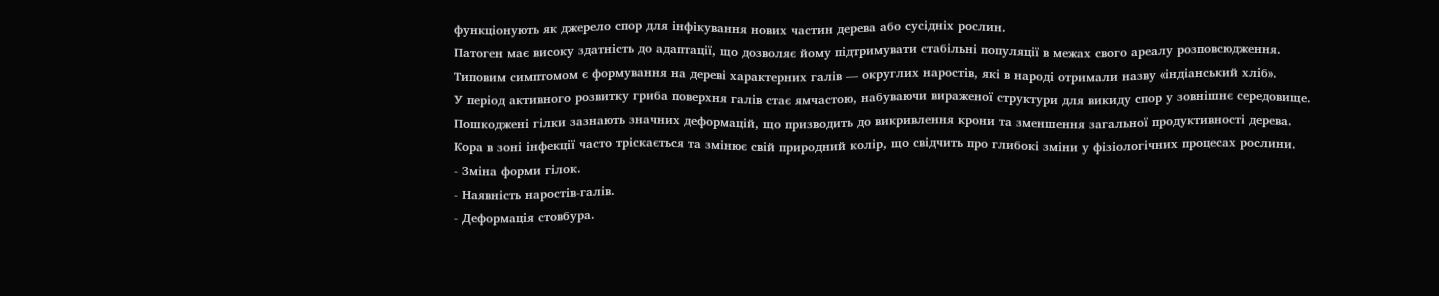функціонують як джерело спор для інфікування нових частин дерева або сусідніх рослин.
Патоген має високу здатність до адаптації, що дозволяє йому підтримувати стабільні популяції в межах свого ареалу розповсюдження.
Типовим симптомом є формування на дереві характерних галів — округлих наростів, які в народі отримали назву «індіанський хліб».
У період активного розвитку гриба поверхня галів стає ямчастою, набуваючи вираженої структури для викиду спор у зовнішнє середовище.
Пошкоджені гілки зазнають значних деформацій, що призводить до викривлення крони та зменшення загальної продуктивності дерева.
Кора в зоні інфекції часто тріскається та змінює свій природний колір, що свідчить про глибокі зміни у фізіологічних процесах рослини.
- Зміна форми гілок.
- Наявність наростів-галів.
- Деформація стовбура.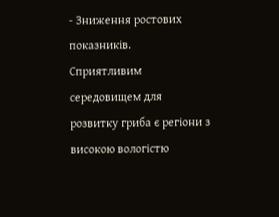- Зниження ростових показників.
Сприятливим середовищем для розвитку гриба є регіони з високою вологістю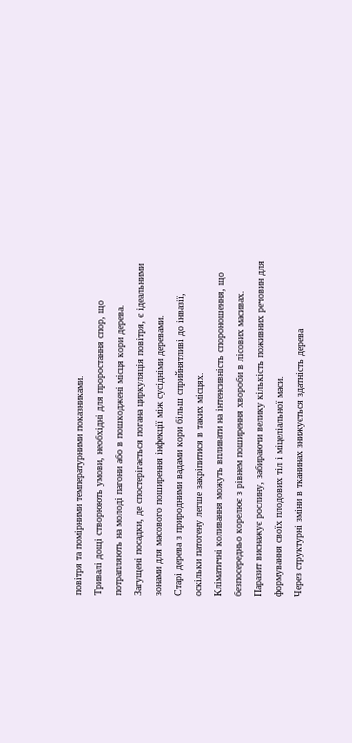повітря та помірними температурними показниками.
Тривалі дощі створюють умови, необхідні для проростання спор, що потрапляють на молоді пагони або в пошкоджені місця кори дерева.
Загущені посадки, де спостерігається погана циркуляція повітря, є ідеальними зонами для масового поширення інфекції між сусідніми деревами.
Старі дерева з природними вадами кори більш сприйнятливі до інвазії, оскільки патогену легше закріпитися в таких місцях.
Кліматичні коливання можуть впливати на інтенсивність спороношення, що безпосередньо корелює з рівнем поширення хвороби в лісових масивах.
Паразит виснажує рослину, забираючи велику кількість поживних речовин для формування своїх плодових тіл і міцеліальної маси.
Через структурні зміни в тканинах знижується здатність дерева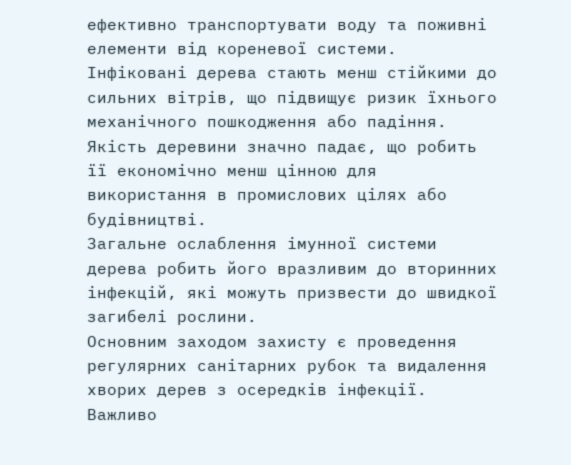ефективно транспортувати воду та поживні елементи від кореневої системи.
Інфіковані дерева стають менш стійкими до сильних вітрів, що підвищує ризик їхнього механічного пошкодження або падіння.
Якість деревини значно падає, що робить її економічно менш цінною для використання в промислових цілях або будівництві.
Загальне ослаблення імунної системи дерева робить його вразливим до вторинних інфекцій, які можуть призвести до швидкої загибелі рослини.
Основним заходом захисту є проведення регулярних санітарних рубок та видалення хворих дерев з осередків інфекції.
Важливо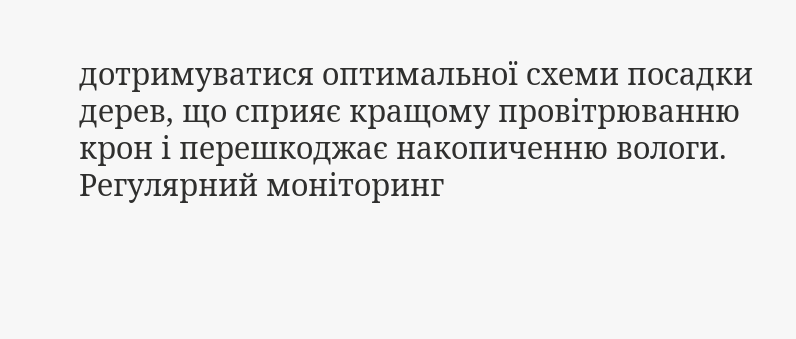дотримуватися оптимальної схеми посадки дерев, що сприяє кращому провітрюванню крон і перешкоджає накопиченню вологи.
Регулярний моніторинг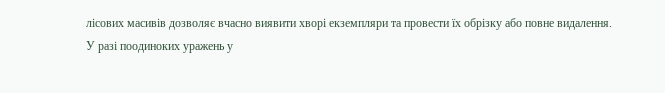лісових масивів дозволяє вчасно виявити хворі екземпляри та провести їх обрізку або повне видалення.
У разі поодиноких уражень у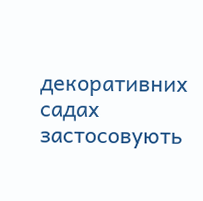декоративних садах застосовують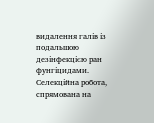видалення галів із подальшою дезінфекцією ран фунгіцидами.
Селекційна робота, спрямована на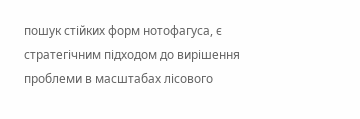пошук стійких форм нотофагуса, є стратегічним підходом до вирішення проблеми в масштабах лісового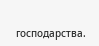господарства.